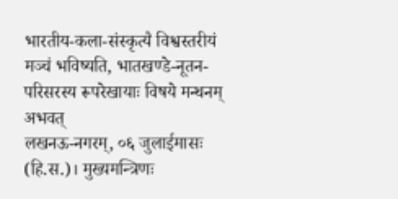भारतीय-कला-संस्कृत्यै विश्वस्तरीयं मञ्चं भविष्यति, भातखण्डे-नूतन-परिसरस्य रूपरेखायाः विषये मन्थनम् अभवत्
लखनऊ-नगरम्, ०६ जुलाईमासः (हि.स.)। मुख्यमन्त्रिणः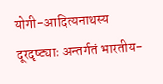योगी-आदित्यनाथस्य दूरदृष्ट्याः अन्तर्गतं भारतीय-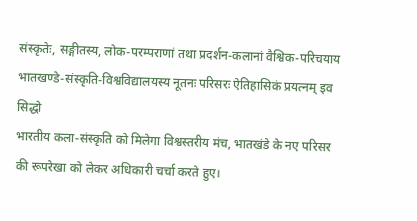संस्कृतेः, सङ्गीतस्य, लोक-परम्पराणां तथा प्रदर्शन-कलानां वैश्विक-परिचयाय भातखण्डे-संस्कृति-विश्वविद्यालयस्य नूतनः परिसरः ऐतिहासिकं प्रयत्नम् इव सिद्धो
भारतीय कला-संस्कृति को मिलेगा विश्वस्तरीय मंच, भातखंडे के नए परिसर की रूपरेखा को लेकर अधिकारी चर्चा करते हुए।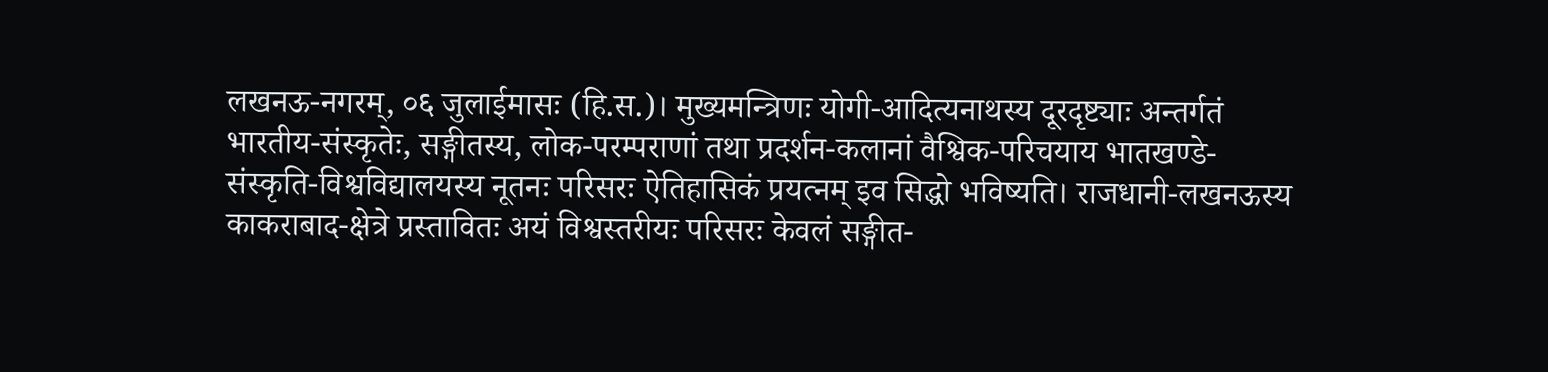लखनऊ-नगरम्, ०६ जुलाईमासः (हि.स.)। मुख्यमन्त्रिणः योगी-आदित्यनाथस्य दूरदृष्ट्याः अन्तर्गतं भारतीय-संस्कृतेः, सङ्गीतस्य, लोक-परम्पराणां तथा प्रदर्शन-कलानां वैश्विक-परिचयाय भातखण्डे-संस्कृति-विश्वविद्यालयस्य नूतनः परिसरः ऐतिहासिकं प्रयत्नम् इव सिद्धो भविष्यति। राजधानी-लखनऊस्य काकराबाद-क्षेत्रे प्रस्तावितः अयं विश्वस्तरीयः परिसरः केवलं सङ्गीत-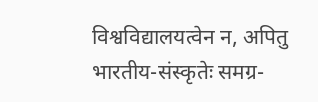विश्वविद्यालयत्वेन न, अपितु भारतीय-संस्कृतेः समग्र-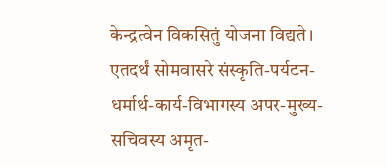केन्द्रत्वेन विकसितुं योजना विद्यते। एतदर्थं सोमवासरे संस्कृति-पर्यटन-धर्मार्थ-कार्य-विभागस्य अपर-मुख्य-सचिवस्य अमृत-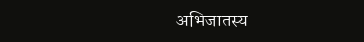अभिजातस्य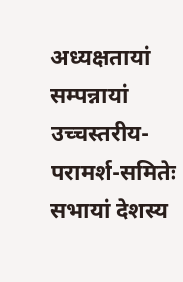अध्यक्षतायां सम्पन्नायां उच्चस्तरीय-परामर्श-समितेः सभायां देशस्य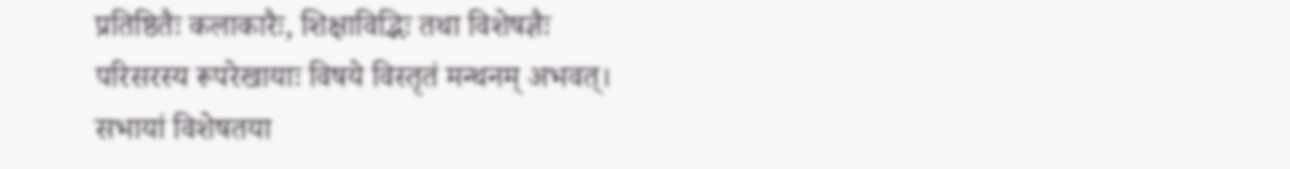प्रतिष्ठितैः कलाकारैः, शिक्षाविद्भिः तथा विशेषज्ञैः परिसरस्य रूपरेखायाः विषये विस्तृतं मन्थनम् अभवत्। सभायां विशेषतया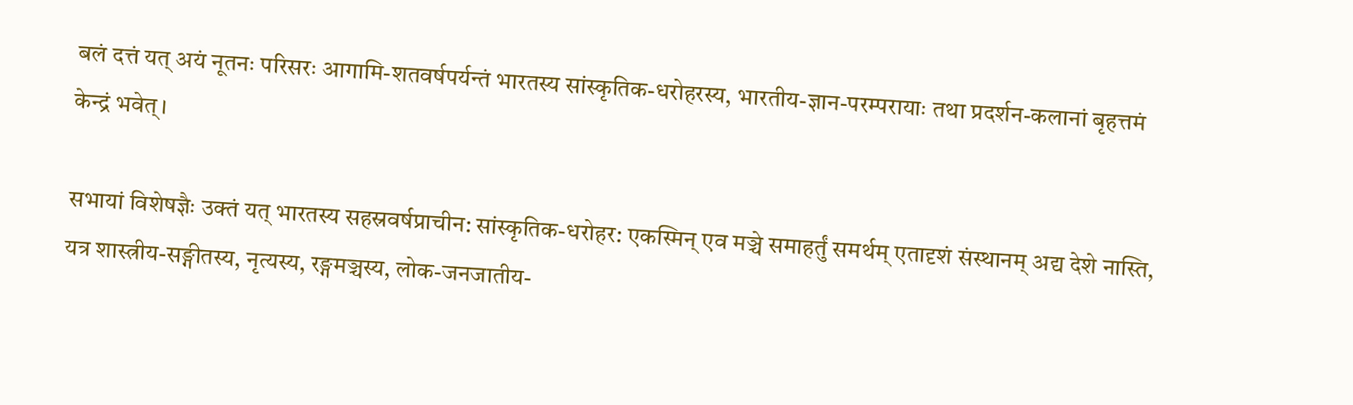बलं दत्तं यत् अयं नूतनः परिसरः आगामि-शतवर्षपर्यन्तं भारतस्य सांस्कृतिक-धरोहरस्य, भारतीय-ज्ञान-परम्परायाः तथा प्रदर्शन-कलानां बृहत्तमं केन्द्रं भवेत्।

सभायां विशेषज्ञैः उक्तं यत् भारतस्य सहस्रवर्षप्राचीन: सांस्कृतिक-धरोहर: एकस्मिन् एव मञ्चे समाहर्तुं समर्थम् एतादृशं संस्थानम् अद्य देशे नास्ति, यत्र शास्त्रीय-सङ्गीतस्य, नृत्यस्य, रङ्गमञ्चस्य, लोक-जनजातीय-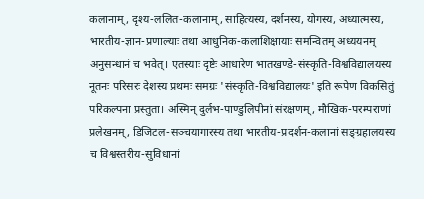कलानाम्, दृश्य-ललित-कलानाम्, साहित्यस्य, दर्शनस्य, योगस्य, अध्यात्मस्य, भारतीय-ज्ञान-प्रणाल्याः तथा आधुनिक-कलाशिक्षायाः समन्वितम् अध्ययनम् अनुसन्धानं च भवेत्। एतस्याः दृष्टेः आधारेण भातखण्डे-संस्कृति-विश्वविद्यालयस्य नूतनः परिसरः देशस्य प्रथमः समग्रः 'संस्कृति-विश्वविद्यालयः' इति रूपेण विकसितुं परिकल्पना प्रस्तुता। अस्मिन् दुर्लभ-पाण्डुलिपीनां संरक्षणम्, मौखिक-परम्पराणां प्रलेखनम्, डिजिटल-सञ्चयागारस्य तथा भारतीय-प्रदर्शन-कलानां सङ्ग्रहालयस्य च विश्वस्तरीय-सुविधानां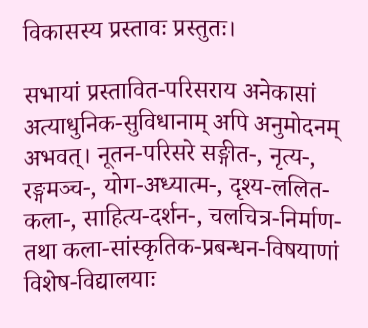विकासस्य प्रस्तावः प्रस्तुतः।

सभायां प्रस्तावित-परिसराय अनेकासां अत्याधुनिक-सुविधानाम् अपि अनुमोदनम् अभवत्। नूतन-परिसरे सङ्गीत-, नृत्य-, रङ्गमञ्च-, योग-अध्यात्म-, दृश्य-ललित-कला-, साहित्य-दर्शन-, चलचित्र-निर्माण- तथा कला-सांस्कृतिक-प्रबन्धन-विषयाणां विशेष-विद्यालयाः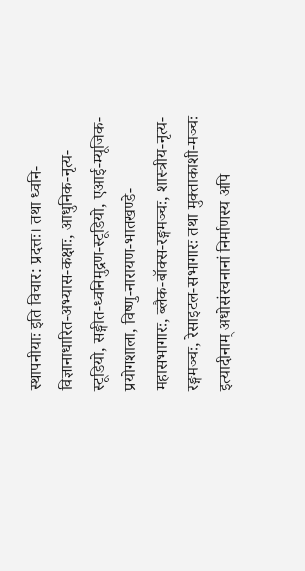स्थापनीयाः इति विचार: प्रदत्तः। तथा ध्वनि-विज्ञानाधारित-अभ्यास-कक्षाः, आधुनिक-नृत्य-स्टूडियो, सङ्गीत-ध्वनिमुद्रण-स्टूडियो, एआई-म्यूजिक-प्रयोगशाला, विष्णु-नारायण-भातखण्डे-महासभागारः, ब्लैक-बॉक्स-रङ्गमञ्चः, शास्त्रीय-नृत्य-रङ्गमञ्चः, रेसाइटल-सभागारः तथा मुक्ताकाशी-मञ्चः इत्यादीनाम् अधोसंरचनानां निर्माणस्य अपि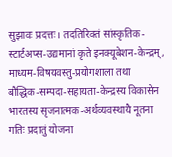सुझावः प्रदत्तः। तदतिरिक्तं सांस्कृतिक-स्टार्टअप्स-उद्यमानां कृते इनक्यूबेशन-केन्द्रम्, माध्यम-विषयवस्तु-प्रयोगशाला तथा बौद्धिक-सम्पदा-सहायता-केन्द्रस्य विकासेन भारतस्य सृजनात्मक-अर्थव्यवस्थायै नूतना गतिः प्रदातुं योजना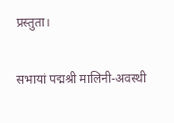प्रस्तुता।

सभायां पद्मश्री मालिनी-अवस्थी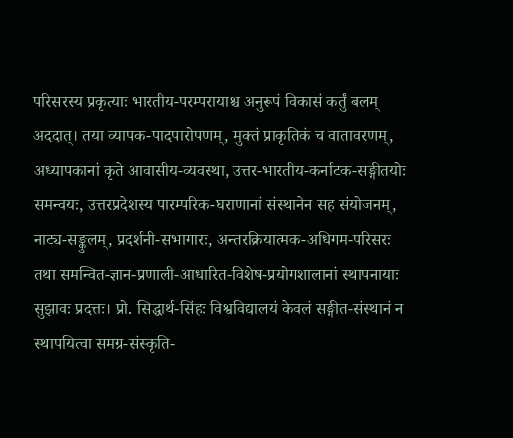परिसरस्य प्रकृत्याः भारतीय-परम्परायाश्च अनुरूपं विकासं कर्तुं बलम् अददात्। तया व्यापक-पादपारोपणम्, मुक्तं प्राकृतिकं च वातावरणम्, अध्यापकानां कृते आवासीय-व्यवस्था, उत्तर-भारतीय-कर्नाटक-सङ्गीतयोः समन्वयः, उत्तरप्रदेशस्य पारम्परिक-घराणानां संस्थानेन सह संयोजनम्, नाट्य-सङ्कुलम्, प्रदर्शनी-सभागारः, अन्तरक्रियात्मक-अधिगम-परिसरः तथा समन्वित-ज्ञान-प्रणाली-आधारित-विशेष-प्रयोगशालानां स्थापनायाः सुझावः प्रदत्तः। प्रो. सिद्धार्थ-सिंहः विश्वविद्यालयं केवलं सङ्गीत-संस्थानं न स्थापयित्वा समग्र-संस्कृति-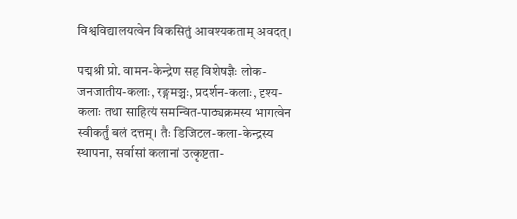विश्वविद्यालयत्वेन विकसितुं आवश्यकताम् अवदत्।

पद्मश्री प्रो. वामन-केन्द्रेण सह विशेषज्ञैः लोक-जनजातीय-कलाः, रङ्गमञ्चः, प्रदर्शन-कलाः, दृश्य-कलाः तथा साहित्यं समन्वित-पाठ्यक्रमस्य भागत्वेन स्वीकर्तुं बलं दत्तम्। तैः डिजिटल-कला-केन्द्रस्य स्थापना, सर्वासां कलानां उत्कृष्टता-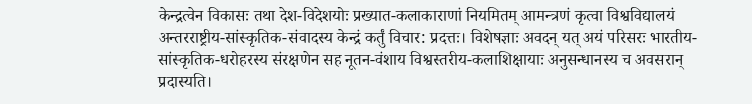केन्द्रत्वेन विकासः तथा देश-विदेशयोः प्रख्यात-कलाकाराणां नियमितम् आमन्त्रणं कृत्वा विश्वविद्यालयं अन्तरराष्ट्रीय-सांस्कृतिक-संवादस्य केन्द्रं कर्तुं विचार: प्रदत्तः। विशेषज्ञाः अवदन् यत् अयं परिसरः भारतीय-सांस्कृतिक-धरोहरस्य संरक्षणेन सह नूतन-वंशाय विश्वस्तरीय-कलाशिक्षायाः अनुसन्धानस्य च अवसरान् प्रदास्यति।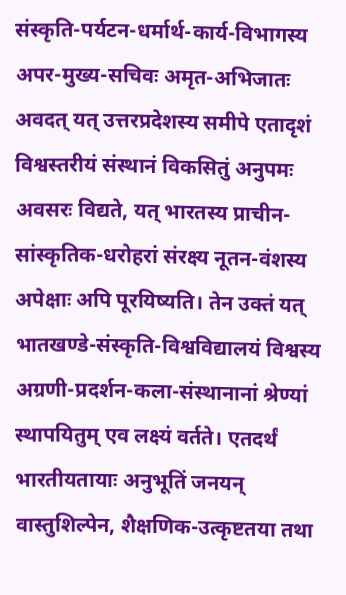संस्कृति-पर्यटन-धर्मार्थ-कार्य-विभागस्य अपर-मुख्य-सचिवः अमृत-अभिजातः अवदत् यत् उत्तरप्रदेशस्य समीपे एतादृशं विश्वस्तरीयं संस्थानं विकसितुं अनुपमः अवसरः विद्यते, यत् भारतस्य प्राचीन-सांस्कृतिक-धरोहरां संरक्ष्य नूतन-वंशस्य अपेक्षाः अपि पूरयिष्यति। तेन उक्तं यत् भातखण्डे-संस्कृति-विश्वविद्यालयं विश्वस्य अग्रणी-प्रदर्शन-कला-संस्थानानां श्रेण्यां स्थापयितुम् एव लक्ष्यं वर्तते। एतदर्थं भारतीयतायाः अनुभूतिं जनयन् वास्तुशिल्पेन, शैक्षणिक-उत्कृष्टतया तथा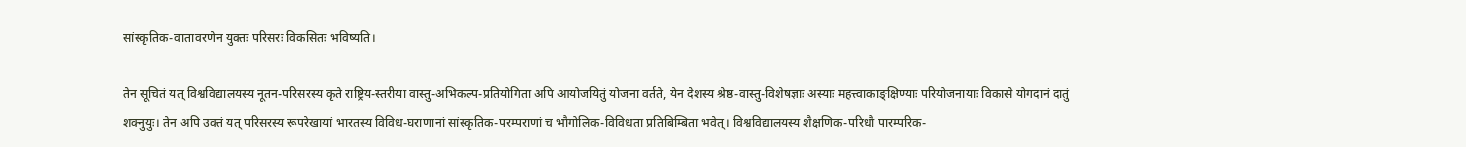सांस्कृतिक-वातावरणेन युक्तः परिसरः विकसितः भविष्यति।

तेन सूचितं यत् विश्वविद्यालयस्य नूतन-परिसरस्य कृते राष्ट्रिय-स्तरीया वास्तु-अभिकल्प-प्रतियोगिता अपि आयोजयितुं योजना वर्तते, येन देशस्य श्रेष्ठ-वास्तु-विशेषज्ञाः अस्याः महत्त्वाकाङ्क्षिण्याः परियोजनायाः विकासे योगदानं दातुं शक्नुयुः। तेन अपि उक्तं यत् परिसरस्य रूपरेखायां भारतस्य विविध-घराणानां सांस्कृतिक-परम्पराणां च भौगोलिक-विविधता प्रतिबिम्बिता भवेत्। विश्वविद्यालयस्य शैक्षणिक-परिधौ पारम्परिक-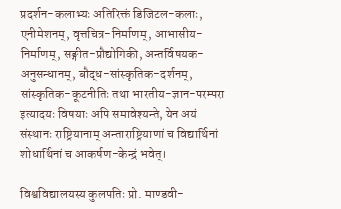प्रदर्शन-कलाभ्यः अतिरिक्तं डिजिटल-कलाः, एनीमेशनम्, वृत्तचित्र-निर्माणम्, आभासीय-निर्माणम्, सङ्गीत-प्रौद्योगिकी, अन्तर्विषयक-अनुसन्धानम्, बौद्ध-सांस्कृतिक-दर्शनम्, सांस्कृतिक-कूटनीतिः तथा भारतीय-ज्ञान-परम्परा इत्यादयः विषयाः अपि समावेश्यन्ते, येन अयं संस्थानः राष्ट्रियानाम् अन्ताराष्ट्रियाणां च विद्यार्थिनां शोधार्थिनां च आकर्षण-केन्द्रं भवेत्।

विश्वविद्यालयस्य कुलपतिः प्रो. माण्डवी-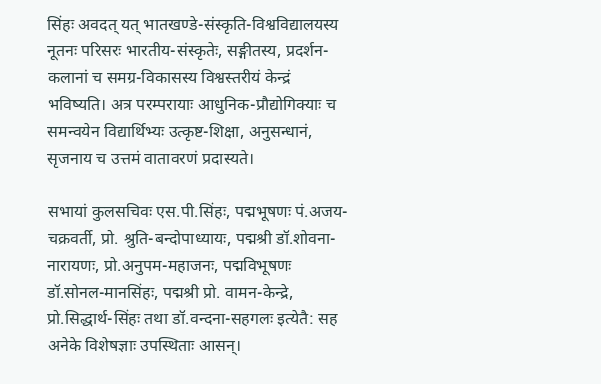सिंहः अवदत् यत् भातखण्डे-संस्कृति-विश्वविद्यालयस्य नूतनः परिसरः भारतीय-संस्कृतेः, सङ्गीतस्य, प्रदर्शन-कलानां च समग्र-विकासस्य विश्वस्तरीयं केन्द्रं भविष्यति। अत्र परम्परायाः आधुनिक-प्रौद्योगिक्याः च समन्वयेन विद्यार्थिभ्यः उत्कृष्ट-शिक्षा, अनुसन्धानं, सृजनाय च उत्तमं वातावरणं प्रदास्यते।

सभायां कुलसचिवः एस.पी.सिंहः, पद्मभूषणः पं.अजय-चक्रवर्ती, प्रो. श्रुति-बन्दोपाध्यायः, पद्मश्री डॉ.शोवना-नारायणः, प्रो.अनुपम-महाजनः, पद्मविभूषणः डॉ.सोनल-मानसिंहः, पद्मश्री प्रो. वामन-केन्द्रे, प्रो.सिद्धार्थ-सिंहः तथा डॉ.वन्दना-सहगलः इत्येतै: सह अनेके विशेषज्ञाः उपस्थिताः आसन्।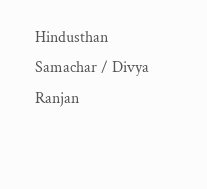Hindusthan Samachar / Divya Ranjan